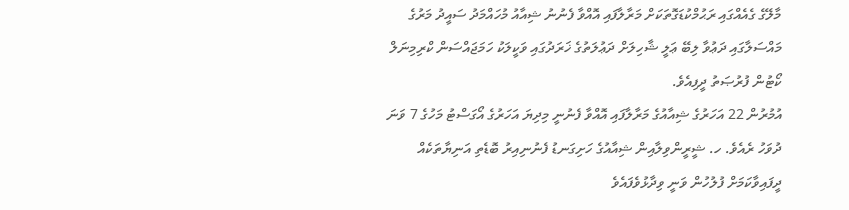މާލޭގެ ގެއެއްގައި ރަޙުމްކުޑަގޮތަކަށް މަރާލާފައި އޮއްވާ ފެނުނު ޝިއާއު މުހައްމަދު ސައީދު މަރުގެ މައްސަލާގައި ދަޢުވާ ލިބޭ ޢަލީ ޝާހިލަށް ދަޢުލަތުގެ ޚަރަދުގައި ވަކީލަކު ހަމަޖައްސަން ކްރިމިނަލް ކޯޓުން ފުރުޞަތު ދީފިއެވެ.
އުމުރުން 22 އަހަރުގެ ޝިއާއުގެ މަރާލާފައި އޮއްވާ ފެނުނީ މިދިޔަ އަހަރުގެ އޯގަސްޓު މަހުގެ 7 ވަނަ ދުވަހު ރެއެވެ. ހ. ޝީރީންވިލާއިން ޝިއާއުގެ ހަށިގަނޑު ފެނުނިއިރު ބޮޑެތި އަނިޔާތަކެއް ދީފައިވާކަމަށް ފުލުހުން ވަނީ ވިދާޅުވެފައެވެ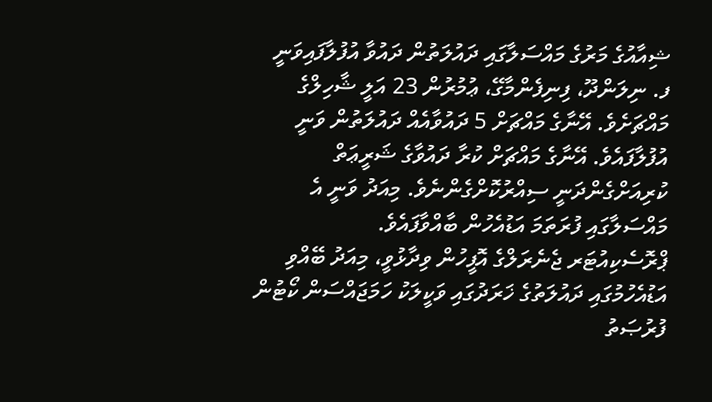ޝިއާއުގެ މަރުގެ މައްސަލާގައި ދައުލަތުން ދައުވާ އުފުލާފައިވަނީ ފ. ނިލަންދޫ، ފިނިފެންމާގޭ، ޢުމުރުން 23 އަލީ ޝާހިލްގެ މައްޗަށެވެ. އޭނާގެ މައްޗަށް 5 ދައުވާއެއް ދައުލަތުން ވަނީ އުފުލާފައެވެ. އޭނާގެ މައްޗަށް ކުރާ ދައުވާގެ ޝަރީޢަތް ކުރިއަށްގެންދަނީ ސިއްރުކޮށްގެންނެވެ. މިއަދު ވަނީ އެ މައްސަލާގައި ފުރަތަމަ އަޑުއެހުން ބާއްވާފައެވެ.
ޕްރޮސެކިއުޓަރ ޖެނެރަލްގެ އޮފީހުން ވިދާޅުވީ، މިއަދު ބޭއްވި އަޑުއެހުމުގައި ދައުލަތުގެ ޚަރަދުގައި ވަކީލަކު ހަމަޖައްސަން ކޯޓުން ފުރުޞަތު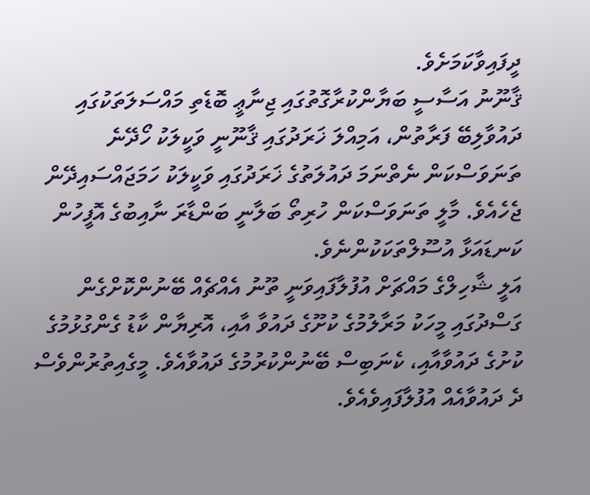ދީފައިވާކަމަށެވެ.
ޤާނޫނު އަސާސީ ބަޔާންކުރާގޮތުގައި ޖިނާޢީ ބޮޑެތި މައްސަލަތަކުގައި ދައުވާލިބޭ ފަރާތުން، އަމިއްލަ ޚަރަދުގައި ޤާނޫނީ ވަކީލަކު ހޯދޭނެ ތަނަވަސްކަން ނެތްނަމަ ދައުލަތުގެ ޚަރަދުގައި ވަކީލަކު ހަމަޖައްސައިދޭން ޖެހެއެވެ. މާލީ ތަނަވަސްކަން ހުރިތޯ ބަލާނީ ބަންޑާރަ ނާއިބުގެ އޮފީހުން ކަނޑައަޅާ އުސޫލްތަކަކުންނެވެ.
އަލީ ޝާހިލްގެ މައްޗަށް އުފުލާފައިވަނީ ތޫނު އެއްޗެއް ބޭނުންކޮށްގެން ގަސްދުގައި މީހަކު މަރާލުމުގެ ކުށޫގެ ދައުވާ އާއި، އޮރިޔާން ކާޑު ގެންގުޅުމުގެ ކުށުގެ ދައުވާއާއި، ކެނަބިސް ބޭނުންކުރުމުގެ ދައުވާއެވެ. މީގެއިތުރުންވެސް ދެ ދައުވާއެއް އުފުލާފައިވެއެވެ.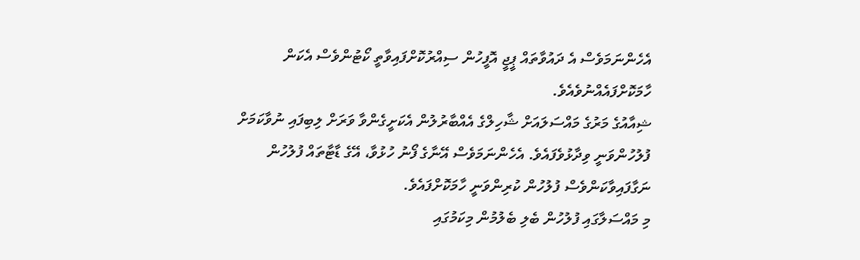އެހެންނަމަވެސް އެ ދައުވާތައް ޕީޖީ އޮފީހުން ސިއްރުކޮށްފައިވާތީ ކޯޓުންވެސް އެކަން ހާމަކޮށްފައެއްނުވެއެވެ.
ޝިއާއުގެ މަރުގެ މައްސަލައަށް ޝާހިލްގެ އެއްބާރުލުން އެކަށީގެންވާ ވަރަށް ލިބިފައި ނުވާކަމަށް ފުލުހުންވަނީ ވިދާޅުވެފައެވެ. އެހެންނަމަވެސް އޭނާގެ ފޯނު ހުޅުވާ، އޭގެ ޑާޓާތައް ފުލުހުން ނަގާފައިވާކަންވެސް ފުލުހުން ކުރިންވަނީ ހާމަކޮށްފައެވެ.
މި މައްސަލާގައި ފުލުހުން ބެލި ބެލުމުން މިކަމުގައި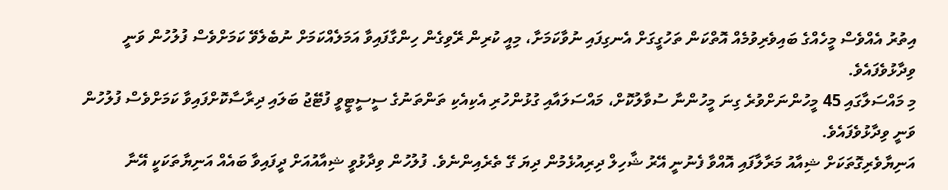އިތުރު އެއްވެސް މީހެއްގެ ބައިވެރިވުމެއް އޮތްކަން ތަހުގީގަށް އެނގިފައި ނުވާކަމަށާ، މިއީ ކުރިން ރޭވިގެން ހިންގާފައިވާ އަމަލެއްކަމަށް ނުބެލެވޭ ކަމަށްވެސް ފުލުހުން ވަނީ ވިދާޅުވެފައެވެ.
މި މައްސަލާގައި 45 މީހުންނަށްވުރެ ގިނަ މީހުންނާ ސުވާލުކޮށް، މައްސަލައާއި ގުޅުންހުރި އެކިއެކި ތަންތަނުގެ ސީސީޓީވީ ފުޓޭޖު ބަލައި ދިރާސާކޮށްފައިވާ ކަމަށްވެސް ފުލުހުން ވަނީ ވިދާޅުވެފައެވެ.
އަނިޔާވެރިގޮތަކަށް ޝިއާއު މަރާލާފައި އޮއްވާ ފެނުނީ އޭރު ޝާހިލް ދިރިއުޅެމުން ދިޔަ ގޭ ތެރެއިންނެވެ. ފުލުހުން ވިދާޅުވީ ޝިއާއުއަށް ދީފައިވާ ބައެއް އަނިޔާތަކަކީ އޭނާ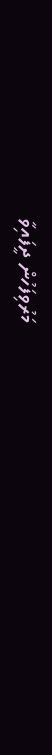މަރުވިފަހުން ދީފައިވާ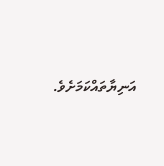އަނިޔާތައްކަމަށެވެ.